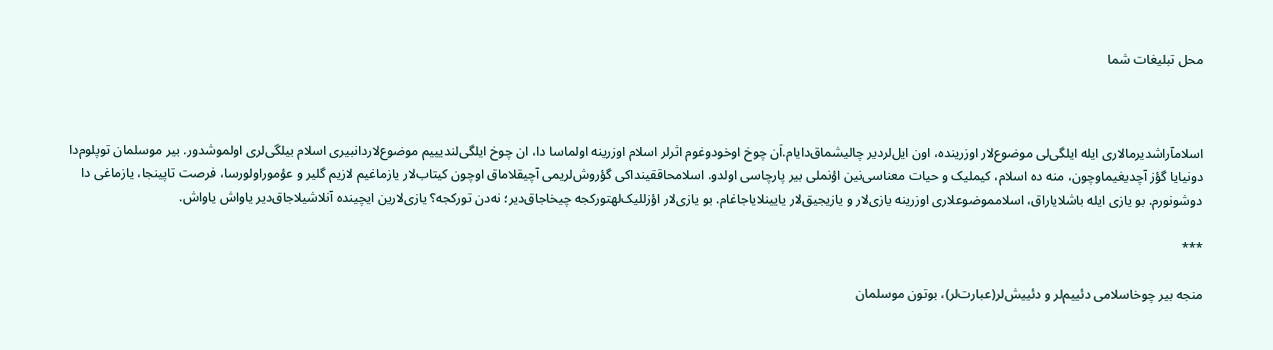محل تبلیغات شما



اسلامآراشدیرمالاری ایله ایلگی‌لی موضوع‌لار اوزرینده، اون ایل‌لردیر چالیشماق‌دایام.اَن چوخ اوخودوغوم اثرلر اسلام اوزرینه اولماسا دا، ان چوخ ایلگی‌لندیییم موضوع‌لاردانبیری اسلام بیلگی‌لری‌ اولموشدور. بیر موسلمان توپلوم‌دا دونیایا گؤز آچدیغیماوچون، منه ده اسلام، کیملیک و حیات معناسی‌نین اؤنملی بیر پارچاسی اولدو. اسلامحاققینداکی گؤروش‌لریمی آچیقلاماق اوچون کیتاب‌لار یازماغیم لازیم گلیر و عؤموراولورسا، فرصت تاپینجا، یازماغی دا دوشونورم. بو یازی ایله باشلایاراق، اسلامموضوعلاری اوزرینه یازی‌لار و یازیجیق‌لار یایینلایاجاغام‌. بو یازی‌لار اؤزللیک‌لهتورکجه چیخاجاق‌دیر؛ نه‌دن تورکجه؟ یازی‌لارین ایچینده آنلاشیلاجاق‌دیر یاواش یاواش.

***

منجه بیر چوخاسلامی دئییم‌لر و دئییش‌لر(عبارت‌لر)، بوتون موسلمان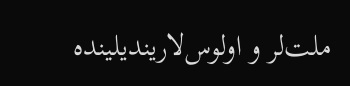ملت‌لر و اولوس‌لاریندیلینده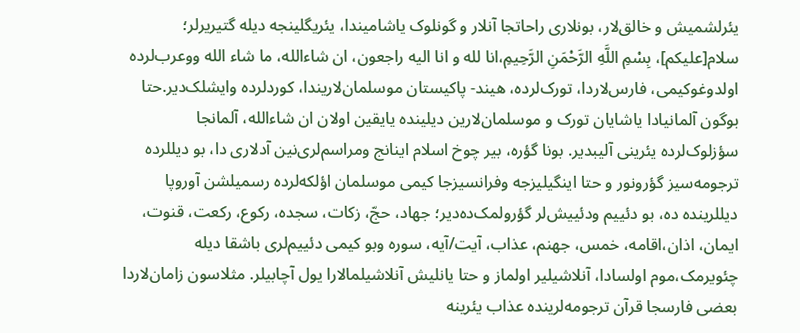یئرلشمیش و خالق‌لار، بونلاری راحاتجا آنلار و گونلوک یاشامیندا، یئریگلینجه دیله گتیریرلر؛ سلام[علیکم]، بِسْمِ اللَّهِ الرَّحْمَنِ الرَّحِیمِ،انا لله و انا الیه راجعون، ان شاءالله، ما شاء الله ووعرب‌لرده اولدوغوکیمی، فارس‌لاردا، تورک‌لرده، هیند- پاکیستان موسلمان‌لاریندا، کوردلرده وایشلک‌دیر.حتا بوگون آلمانیادا یاشایان تورک و موسلمان‌لارین دیلینده یایقین اولان ان شاءالله، آلمانجا سؤزلوک‌لرده یئرینی آلیبدیر. بونا گؤره، بیر چوخ اسلام اینانج ومراسم‌لری‌نین آدلاری دا، بو دیللرده ترجومه‌سیز گؤرونور و حتا اینگیلیزجه وفرانسیزجا کیمی موسلمان اؤلکه‌لرده رسمیلشن آوروپا دیللرینده ده، بو دئییم ودئییش‌لر گؤرولمک‌‌ده‌دیر؛ جهاد، حجّ، زکات، سجده، رکوع، رکعت، قنوت، ایمان، اذان،اقامه، خمس، جهنم، عذاب، آیت/آیه، سوره وبو کیمی دئییم‌لری باشقا دیله چئویرمک،موم اولسادا، آنلاشیلیر اولماز و حتا یانلیش آنلاشیلمالارا یول آچابیلر. مثلاسون زامان‌لاردا بعضی فارسجا قرآن ترجومه‌لرینده عذاب یئرینه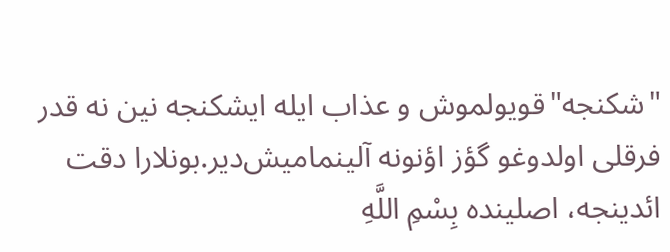"شکنجه"قویولموش و عذاب ایله ایشکنجه‌ نین نه قدر فرقلی اولدوغو گؤز اؤنونه آلینمامیش‌دیر.بونلارا دقت ائدینجه، اصلینده بِسْمِ اللَّهِ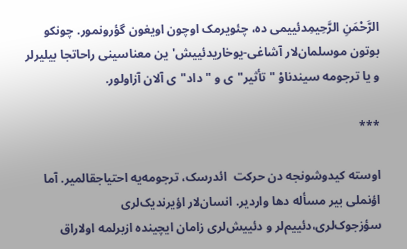الرَّحْمَنِ الرَّحِیمِدئییمی ده، چئویرمک اوچون اویغون گؤرونمور. چونکو بوتون موسلمان‌لار آشاغی-یوخاریدئییش'ین معناسینی راحاتجا بیلیرلر و یا ترجومه سیندناوْ "تأثیر"ی و "داد"ی آلان آزاولور.

***

اوسته‌ کیدوشونجه دن حرکت  ائدرسک، ترجومه‌یه احتیاجقالمیر. آما اؤنملی بیر مسأله دها واردیر. انسان‌لار اؤیرندیک‌لری سؤزجوک‌لری،دئییم‌لر و دئییش‌لری زامان ایچینده ازبرلمه اولاراق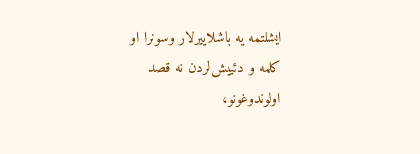ایشلتمه یه باشلاییرلار وسونرا او کلمه و دئییش‌لردن نه قصد اولوندوغونو،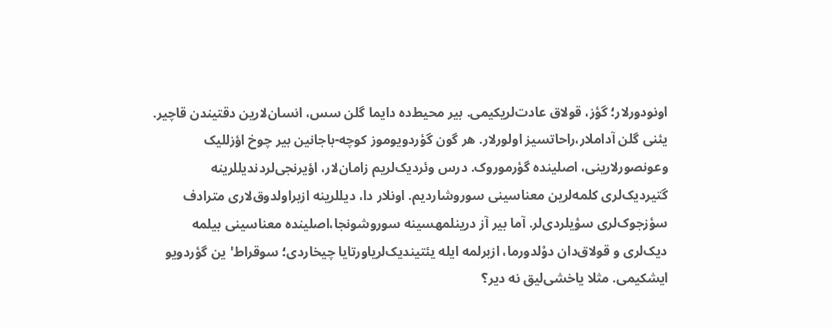اونودورلار؛ گؤز، قولاق عادت‌لریکیمی. بیر محیط‌ده دایما گلن سس، انسان‌لارین دقتیندن قاچیر. یئنی گلن آداملار،راحاتسیز اولورلار. هر گون گؤردویوموز کوچه-باجانین بیر چوخ اؤزللیک‌ وعونصورلارینی، اصلینده گؤرموروک. درس وئردیک‌لریم زامان‌لار، اؤیرنجی‌لردندیللرینه گتیردیک‌لری کلمه‌لرین معناسینی سوروشاردیم. اونلار دا، دیللرینه ازبراولدوق‌لاری مترادف‌ سؤزجوک‌لری سؤیلردی‌لر. آما بیر آز درینلمهسینه سوروشونجا،اصلینده معناسینی بیلمه دیک‌لری و قولاق‌دان دوْلدورما، ازبرلمه ایله یئتیندیک‌لریاورتایا چیخاردی؛ سوقراط'ین گؤردویو ایشکیمی. مثلا یاخشی‌لیق نه دیر؟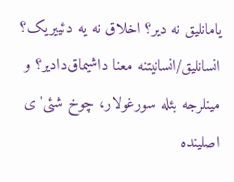یامانلیق نه دیر؟ اخلاق نه یه دئییریک؟ انسانلیق/انسانیتنه معنا داشیماق‌دادیر؟ و مینلرجه بئله سورغولار، چوخ شئی'ی اصلینده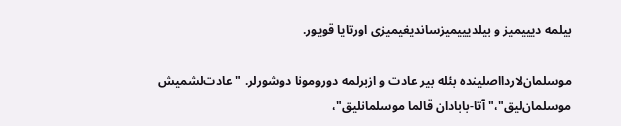بیلمه دیییمیز و بیلدیییمیزساندیغیمیزی اورتایا قویور.

موسلمان‌لاردااصلینده بئله بیر عادت و ازبرلمه دورومونا دوشورلر. "عادت‌لشمیش موسلمان‌لیق"،"آتا-بابادان قالما موسلمانلیق"،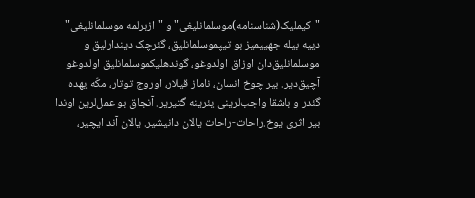"کیملیک(شناسنامه)موسلمانلیغی" و "ازبرلمه موسلمانلیغی" دییه بیله جهییمیز بو تیپموسلمانلیق، گئرچک دیندارلیق و موسلمانلیق‌دان اوزاق اولدوغو، گوندهلیکموسلمانلیق اولدوغو آچیق‌دیر. بیر چوخ انسان، ناماز قیلار، اوروج توتار، مکّه یهده گئدر و باشقا واجب‌لرینی یئرینه گتیریر. آنجاق بو عمل‌لرین اوندا بیر اثری یوخ.راحات-راحات یالان دانیشیر. یالان آند ایچیر،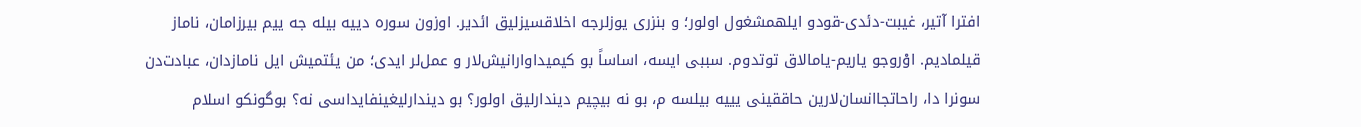افترا آتیر، غیبت-دئدی-قودو ایلهمشغول اولور؛ و بنزری یوزلرجه اخلاقسیزلیق ائدیر. اوزون سوره دییه بیله جه ییم بیرزامان، ناماز قیلمادیم. اوْروجو یاریم-یامالاق توتدوم. سببی ایسه، اساساً بو کیمیداوارانیش‌لار و عمل‌لر ایدی؛ من یئتمیش ایل نامازدان، عبادت‌دن سونرا دا، راحاتجاانسان‌لارین حاققینی یییه بیلسه م، بو نه بیچیم دیندارلیق اولور؟ بو دیندارلیغینفایداسی نه؟ بوگونکو اسلام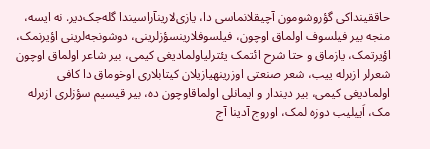حاققینداکی گؤروشومون آچیقلانماسی دا، یازی‌لارینآراسیندا گله‌جک‌دیر. نه ایسه، منجه بیر فیلسوف اولماق اوچون، فیلسوفلارینسؤزلرینی، دوشونجه‌لرینی اؤیرنمک، اؤیرتمک، یازماق و حتا شرح ائتمک یئترلیاولمادیغی کیمی، بیر شاعر اولماق اوچون شعرلر ازبرله ییب، شعر صنعتی اوزرینهیازیلان کیتابلاری اوخوماق دا کافی اولمادیغی کیمی، بیر دیندار و ایمانلی اولماقاوچون ده، بیر قیسیم سؤزلری ازبرله مک، اَییلیب دوزه‌ لمک، اوروج آدینا آج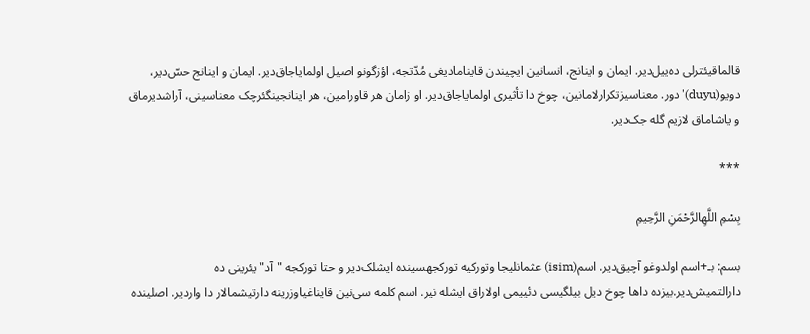قالماقیئترلی ده‌ییل‌دیر. ایمان و اینانج، انسانین ایچیندن قاینامادیغی مُدّتجه، اؤزگونو اصیل اولمایاجاق‌دیر. ایمان و اینانج حسّ‌دیر، دویو(duyu)'دور. معناسیزتکرارلامانین، چوخ دا تأثیری اولمایاجاق‌دیر. او زامان هر قاورامین، هر اینانجینگئرچک معناسینی، آراشدیرماق و یاشاماق لازیم گله جک‌دیر.

***

بِسْمِ اللَّهِالرَّحْمَنِ الرَّحِیمِ

بسم: بـ+اسم اولدوغو آچیق‌دیر. اسم(isim) عثمانلیجا وتورکیه تورکجهسینده ایشلک‌دیر و حتا تورکجه "آد" یئرینی ده دارالتمیش‌دیر.بیزده داها چوخ دیل بیلگیسی دئییمی اولاراق ایشله نیر. اسم کلمه سی‌نین قایناغیاوزرینه دارتیشمالار دا واردیر. اصلینده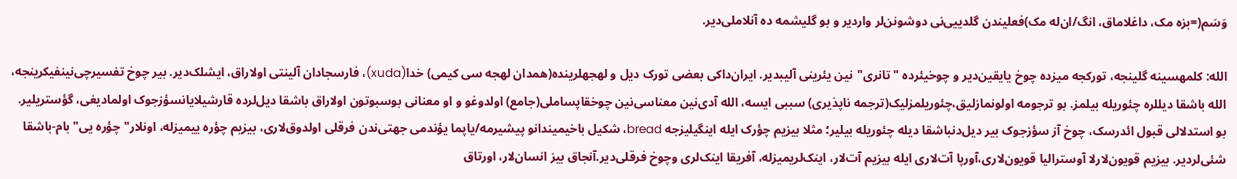وَسَم(=بزه مک، داغلاماق، انگ/ان‌له‌ مک)فعلیندن گلدییی‌نی دوشونن‌لر واردیر و بو گلیشمه ده آنلاملی‌دیر.

الله: کلمهسینه گلینجه، تورکجه میزده چوخ یایقین‌دیر و چوخیئرده "تانری"نین یئرینی آلیبدیر. ایران‌داکی بعضی تورک دیل و لهجهلرینده(همدان لهجه سی کیمی) خدا(xuda)، فارسجادان آلینتی اولاراق، ایشلک‌دیر. بیر چوخ تفسیرچی‌نینفیکرینجه، الله باشقا دیللره چئوریله بیلمز. بو ترجومه اولونمازلیق،چئوریلمزلیک(ترجمه ناپذیری) سببی ایسه، الله آدی‌نین معناسی‌نین چوخقاپساملی(جامع) اولدوغو و او معنانی بوسبوتون اولاراق باشقا دیل‌لرده قارشیلایانسؤزجوک اولمادیغی، گؤستریلیر. بو استدلالی قبول ائدرسک، چوخ آز سؤزجوک بیر دیل‌دنباشقا دیله چئوریله بیلیر؛ مثلا بیزیم چؤرک ایله اینگیلیزجه bread، شکیل باخیمیندانو پیشیرمه/یاپما یؤندمی جهتی‌ندن فرقلی اولدوق‌لاری، بیزیم چؤره ییمیزله، اونلار"چؤره یی" بام-باشقا شئی‌لردیر. بیزیم قویون‌لارلا آوسترالیا قویون‌لاری،آورپا آت‌لاری ایله بیزیم آت‌لار، اینک‌لریمیزله، آفریقا اینک‌لری وچوخ فرقلی‌دیر.آنجاق بیز انسان‌لار، اورتاق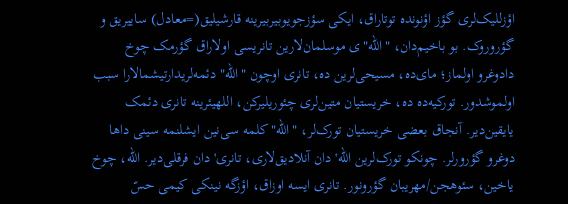اؤزللیک‌لری گؤز اؤنونده توتاراق، ایکی سؤزجویوبیربیرینه قارشیلیق(=معادل) ساییریق و گؤروروک. بو باخیم‌دان، "الله‌"ی موسلمان‌لارین تانریسی اولاراق گؤرمک چوخ دادوغرو اولماز؛ مای‌ده، مسیحی‌لرین ده، تانری اوچون "الله" دئمه‌لریدارتیشمالارا سبب اولموشدور. تورکیه‌ده ده، خریستیان‌ متین‌لری چئوریلیرکن، اللهیئرینه تانری دئمک یایقین‌دیر. آنجاق بعضی خریستیان تورک‌لر، "الله"کلمه سی‌نین ایشلنمه سینی داها دوغرو گؤرورلر. چونکو تورک‌لرین الله'دان آنلادیق‌لاری، تانری‌'دان فرقلی‌دیر. الله، چوخ یاخین، سئوهجن/مهریبان گؤرونور. تانری ایسه اوزاق، اؤزگه نینکی کیمی حسّ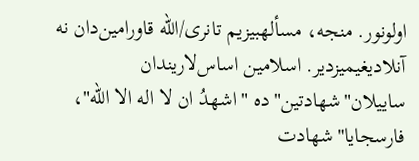اولونور. منجه، مسألهبیزیم تانری/الله قاورامین‌دان نه آنلادیغیمیزدیر. اسلامین اساس‌لاریندان ساییلان"شهادتین"ده "اشهدُ ان لا اله الا الله"، فارسجایا"شهادت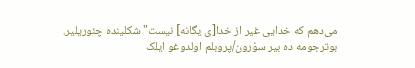می‌دهم که خدایی غیر از خدا[ی یگانه] نیست" شکلینده چئوریلیر. بوترجومه ده بیر سوْرون/پروبلم اولدوغو ایلک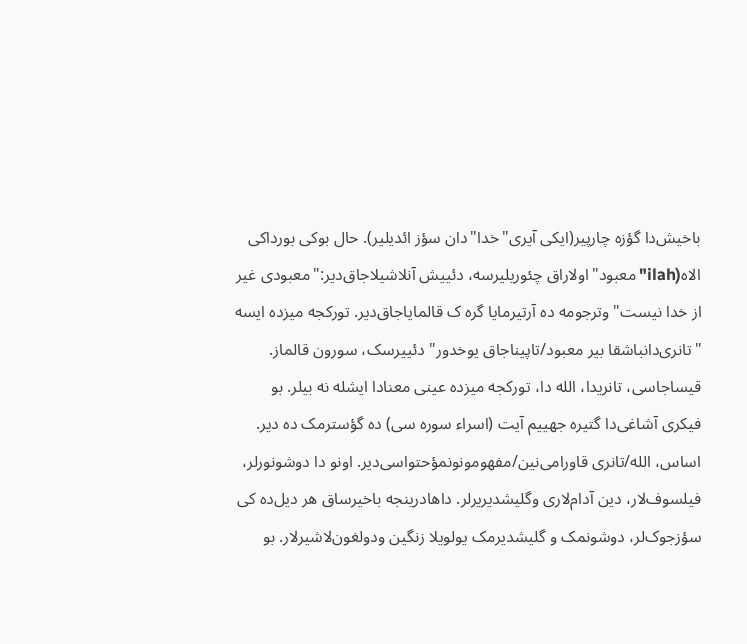باخیش‌دا گؤزه چارپیر(ایکی آیری"خدا"دان سؤز ائدیلیر). حال بوکی بورداکی الاه(ilah"معبود"اولاراق چئوریلیرسه، دئییش آنلاشیلاجاق‌دیر:"معبودی غیر از خدا نیست" وترجومه ده آرتیرمایا گره ک قالمایاجاق‌دیر. تورکجه میزده ایسه "تانری‌دانباشقا بیر معبود/تاپیناجاق یوخدور" دئییرسک، سورون قالماز. قیساجاسی، تانریدا، الله دا، تورکجه میزده عینی معنادا ایشله نه بیلر. بو فیکری آشاغی‌دا گتیره جهییم آیت (اسراء سوره سی) ده گؤسترمک ‌ده دیر. اساس، الله/تانری قاورامی‌نین/مفهومونونمؤحتواسی‌دیر. اونو دا دوشونورلر، فیلسوف‌لار، دین آدام‌لاری وگلیشدیریرلر. داهادرینجه باخیرساق هر دیل‌ده کی سؤزجوک‌لر، دوشونمک و گلیشدیرمک یولویلا زنگین ودولغون‌لاشیرلار. بو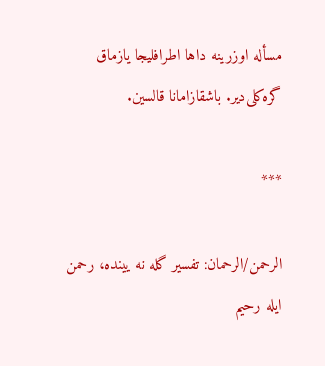مسأله اوزرینه داها اطرافلیجا یازماق گره‌کلی‌دیر. باشقازامانا قالسین.

***

الرحمن/الرحمان: تفسیر گله نه یینده، رحمن ایله رحیم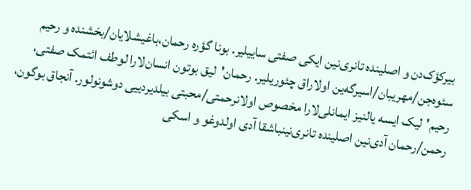بیرکؤک‌دن و اصلینده تانری‌نین ایکی صفتی ساییلیر. بونا گؤره رحمان،باغیشلایان/بخشنده و رحیم سئوه‌جن/مهریبان/اسیرگه‌ین اولاراق چئوریلیر. رحمان'لیق بوتون انسان‌لارا لوطف ائتمک صفتی، رحیم'لیک ایسه یالنیز ایمانلی‌لارا مخصوص اولانرحمتی/محبتی بیلدیردییی دوشونولور. آنجاق بوگون، رحمن/رحمان آدی‌نین اصلینده تانری‌نینباشقا آدی اولدوغو و اسکی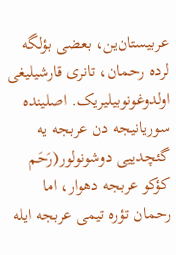عربیستان‌ین، بعضی بؤلگه لرده رحمان، تانری قارشیلیغی اولدوغونوبیلیریک. اصلینده سوریانیجه دن عربجه یه گئچدییی دوشونولور(رَحَم کؤکو عربجه دهوار، اما رحمان تؤره تیمی عربجه ایله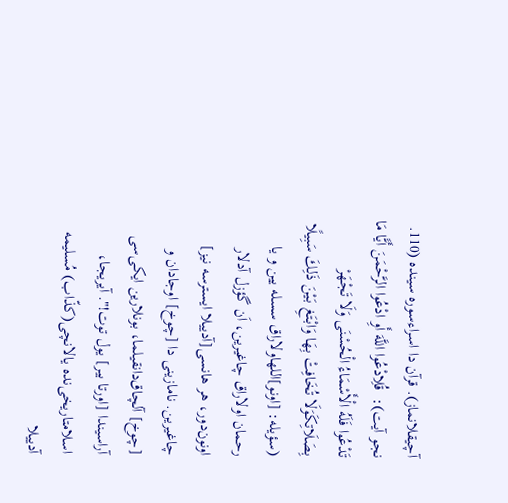آچیقلانماز). قرآن دا اسراءسوره سینده (110. نجو آیت):  قُلِادْعُوا اللَّهَ أَوِ ادْعُوا الرَّحْمَنَ أَیًّا مَا تَدْعُوا فَلَهُ الْأَسْمَاءُ الْحُسْنَى وَلَا تَجْهَرْ بِصَلَاتِكَوَلَا تُخَافِتْ بِهَا وَابْتَغِ بَیْنَ ذَلِكَ سَبِیلًا (سؤیله: [اونو]اللهاولاراق سسله یین و یا رحمان اولاراق چاغیرین، اَن گؤزل آدلار اونون‌دور، هر هانسی[آدییلا ایسترسه نیز] چاغیرین. نامازینی دا [چوخ] اوجادان و [چوخ] آلچاق‌دانقیلما، بونلارین ایکی‌سی‌ آراسیندا [اورتا بیر] یول توت!". آیریجا، اسلامتاریخی‌نده یالانچی(کذّاب) مُسلیمه آدییلا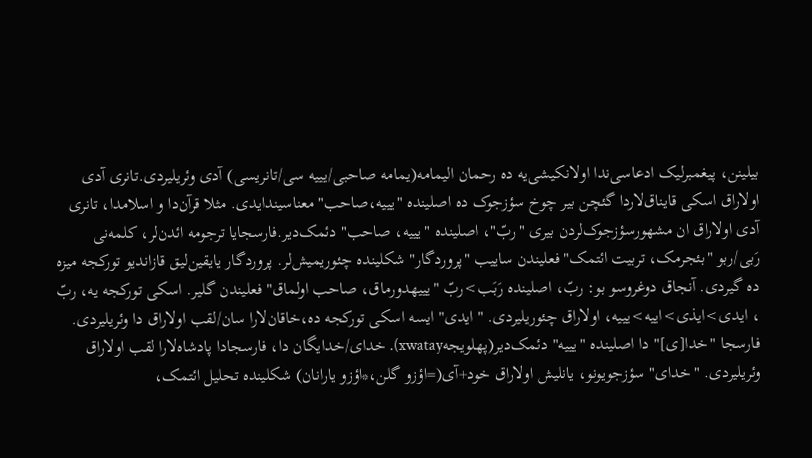بیلینن، پیغمبرلیک ادعاسی‌ندا اولانکیشی‌یه ده رحمان الیمامه(یمامه صاحبی/یییه‌ سی/تانریسی) آدی وئریلیردی.تانری آدی اولاراق اسکی قایناق‌لاردا گئچن بیر چوخ سؤزجوک ده اصلینده "یییه،صاحب" معناسیندایدی. مثلا قرآن‌دا و اسلامدا، تانری آدی اولاراق ان مشهورسؤزجوک‌لردن بیری "ربّ"، اصلینده "یییه، صاحب" دئمک‌دیر.فارسجایا ترجومه ائدن‌لر، کلمه‌نی رَبی/ربو "بئجرمک، تربیت ائتمک"فعلیندن ساییب "پروردگار" شکلینده چئوریمیش‌لر. پروردگار یایقین‌لیق قازاندیو تورکجه میزه ده گیردی. آنجاق دوغروسو بو: ربّ، اصلینده رَبَب>ربّ "یییهدورماق، صاحب اولماق" فعلیندن گلیر. اسکی تورکجه یه، ربّ ، ایدی>ایذی>اییه>یییه، اولاراق چئوریلیردی. "ایدی" ایسه اسکی تورکجه ده،خاقان‌لارا سان/لقب اولاراق دا وئریلیردی. فارسجا "خدا[ی]" دا اصلینده "یییه" دئمک‌دیر(پهلویجهxwatay). خدای/خدایگان دا، فارسجادا پادشاه‌لارا لقب اولاراق وئریلیردی. "خدای" سؤزجویونو، یانلیش اولاراق خود+آی(=اؤزو گلن،*اؤزو یارانان) شکلینده تحلیل ائتمک،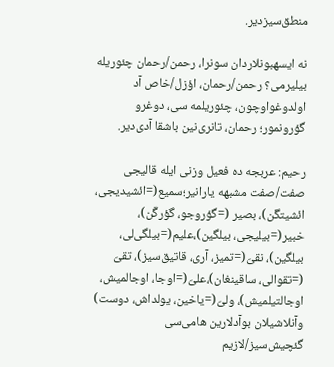منطق‌سیزدیر.

نه ایسهبونلاردان سونرا، رحمن/رحمان چئوریله بیلیرمی؟ رحمن/رحمان، اؤزل/خاص آد اولدوغواوچون، چئوریلمه سی، دوغرو گؤرونمور؛ رحمان، تانری‌نین باشقا آدی‌دیر.

رحیم: عربجه ده فعیل وزنی ایله قالیجی صفت/صفت مشبهه یارانیر؛سمیع(=ائشیدیجی، ائشیتگَن)، بصیر (=گؤروجو، گؤرگَن)، خبیر(=بیلیجی، بیلگین)،علیم(=بیلگی‌لی، بیلگین)، نقیّ(=تمیز، آری، قاتیق‌سیز)، تقیّ (=تقوالی، ساقینغان)،علیّ(=اوجا، اوجالمیش، اوجالتیلمیش)، ولیّ(=یاخین، یولداش، دوست) وآنلاشیلان بوآدلارین هامی‌سی گئچیش‌سیز/لازیم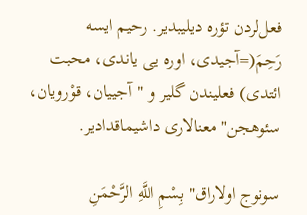فعل‌لردن تؤره دیلیبدیر. رحیم ایسه رَحِمَ(=آجیدی، اوره یی یاندی، محبت ائتدی) فعلیندن گلیر و "آجییان، قوْرویان، سئوهجن" معنالاری داشیماقدادیر.

سونوج اولاراق" بِسْمِ اللَّهِ الرَّحْمَنِ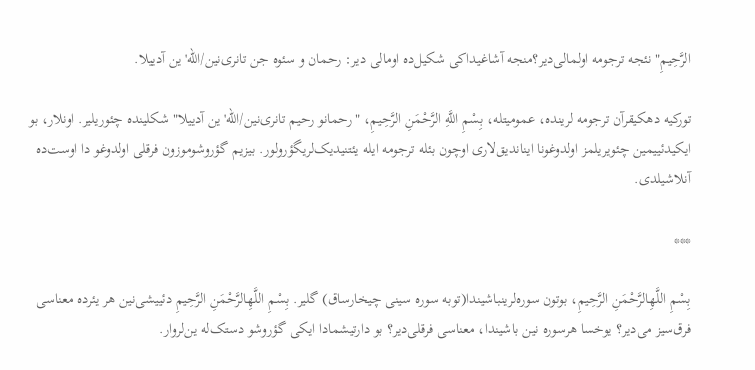الرَّحِیمِ" نئجه ترجومه اولمالی‌دیر؟منجه آشاغیداکی شکیل‌ده اومالی دیر: رحمان و سئوه جن تانری‌نین/الله'ین آدییلا.

تورکیه دهکیقرآن ترجومه لرینده، عمومیتله، بِسْمِ اللَّهِ الرَّحْمَنِ الرَّحِیمِ، "رحمانو رحیم تانری‌نین/الله'ین آدییلا" شکلینده چئوریلیر. اونلار، بو ایکیدئییمین چئویریلمز اولدوغونا ایناندیق‌لاری اوچون بئله ترجومه ایله یئتنیدیک‌لریگؤرولور. بیزیم گؤروشوموزون فرقلی اولدوغو دا اوست‌ده آنلاشیلدی.

***

بِسْمِ اللَّهِالرَّحْمَنِ الرَّحِیمِ، بوتون سوره‌لرینباشیندا(توبه سوره سینی چیخارساق) گلیر. بِسْمِ اللَّهِالرَّحْمَنِ الرَّحِیمِ دئییشی‌نین هر یئرده معناسی فرق‌سیز می‌دیر؟ یوخسا هرسوره نین باشیندا، معناسی فرقلی‌دیر؟ بو دارتیشمادا ایکی گؤروشو دستک‌له ین‌لروار.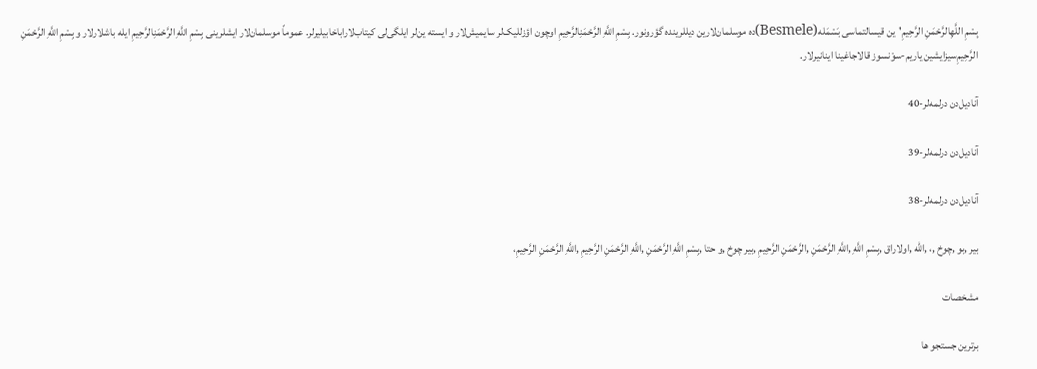بِسْمِ اللَّهِالرَّحْمَنِ الرَّحِیمِ'ین قیسالتماسی بَسْمَله(Besmele)ده موسلمان‌لارین دیللرینده گؤرونور. بِسْمِ اللَّهِ الرَّحْمَنِالرَّحِیمِ اوچون اؤزللیک‌لر سایمیش‌لار و ایسته ین‌لر ایلگی‌لی کیتاب‌لاراباخابیلیرلر. عموماً موسلمان‌لار ایشلرینی بِسْمِ اللَّهِ الرَّحْمَنِالرَّحِیمِ ایله باشلارلار و بِسْمِ اللَّهِ الرَّحْمَنِ الرَّحِیمِ‌سیزایشین یاریم-سوْنسوز قالاجاغینا اینانیرلار.

آنادیل‌دن درلمه‌لر-40

آنادیل‌دن درلمه‌لر-39

آنادیل‌دن درلمه‌لر-38

بیر ,بو ,چوخ ,، ,الله ,اولاراق ,بِسْمِ اللَّهِ ,اللَّهِ الرَّحْمَنِ ,الرَّحْمَنِ الرَّحِیمِ ,بیر چوخ ,و حتا ,بِسْمِ اللَّهِ الرَّحْمَنِ ,اللَّهِ الرَّحْمَنِ الرَّحِیمِ ,اللَّهِ الرَّحْمَنِ الرَّحِیمِ،

مشخصات

برترین جستجو ها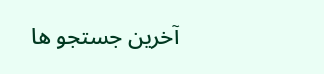آخرین جستجو ها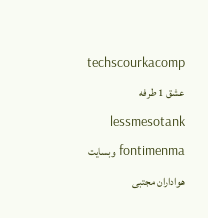techscourkacomp عشق 1 طرفه lessmesotank fontimenma وبسایت هواداران مجتبی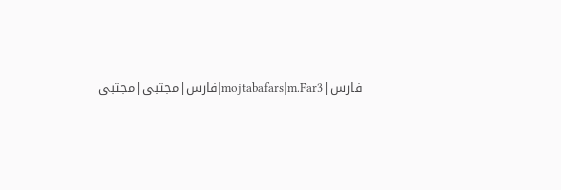فارس|mojtabafars|m.Far3|فارس|مجتبی|مجتبی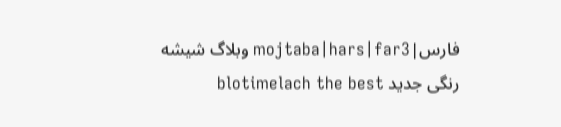فارس|mojtaba|hars|far3 وبلاگ شیشه رنگی جدید blotimelach the best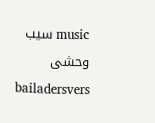music سیب وحشی bailadersvers